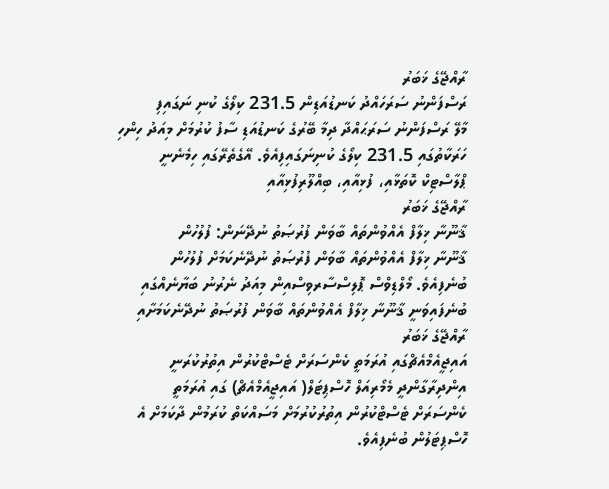ރާއްޖޭގެ ޚަބަރު
ރަސްފަންނު ސަރަހައްދު ކަނޑުއަޑިން 231.5 ކިލޯގެ ކުނި ނަގައިފި
މާލޭ ރަސްފަންނު ސަރަޙައްދާ ދިމާ ބޭރުގެ ކަނޑުއަޑި ސާފު ކުރުމަށް މިއަދު ހިންހި ހަރަކާތުގައި 231.5 ކިލޯގެ ކުނިނަގައިފިއެވެ. އޭގެތެރޭގައި ހިމެނެނީ ޕްލާސްޓިކް ކޮތަޅާއި، ފުޅިއާއި، ބިއްލޫރިފުޅިއާއި
ރާއްޖޭގެ ޚަބަރު
ޤާނޫނާ ޚިލާފް އެއްވުންތައް ބާވަން ފުރުޞަތު ނުދޭނަން: ފުލުހުން
ޤާނޫނާ ޚިލާފް އެއްވުންތައް ބާވަން ފުރުޞަތު ނުދޭނެކަމަށް ފުލުހުން ބުނެފިއެވެ. މޯލްޑިވްސް ޕޮލިސްސާރވިސްއިން މިއަދު ނެރުނު ބަޔާނެއްގައި ބުނެފައިވަނީ ޤާނޫނާ ޚިލާފް އެއްވުންތައް ބާވަން ފުރުޞަތު ނުދޭނެކަމަށާއި
ރާއްޖޭގެ ޚަބަރު
އައިޖީއެމްއެޗްގައި އުރަމަތީ ކެންސަރަށް ޓެސްޓްކުރުން އިތުރުކުރަނީ
އިންދިރާގާންދީ މެމޯރިއަލް ހޮސްޕިޓަލް( އައިޖީއެމްއެޗް) ގައި އުރަމަތީ ކެންސަރަށް ޓެސްޓްކުރުން އިތުރުކުރުމަށް މަސައްކަތް ކުރަމުން ދާކަމަށް އެ ހޮސްޕިޓަލުން ބުނެފިއެވެ.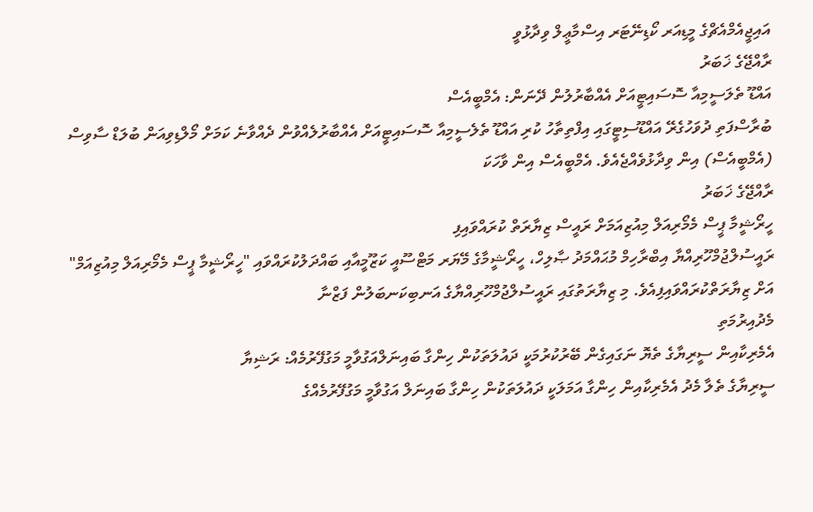އައިޖީއެމްއެޗްގެ މީޑިއަރ ކޯޑިނޭޓަރ އިސްމާޢީލް ވިދާޅުވީ
ރާއްޖޭގެ ޚަބަރު
އައްޑޫ ތެލަސީމިއާ ސޮސައިޓީއަށް އެއްބާރުލުން ދޭނަން: އެމްބީއެސް
ބުރާސްފަތި ދުވަހުގެރޭ އައްޑޫސިޓީގައި އިފްތިތާހު ކުރި އައްޑޫ ތެލެސީމިއާ ސޮސައިޓީއަށް އެއްބާރުލެއްވުން ދެއްވާނެ ކަމަށް މޯލްޑިވިއަން ބުލަޑް ސާވިސް (އެމްބީއެސް) އިން ވިދާޅުވެއްޖެއެވެ. އެމްބީއެސް އިން ވާހަކަ
ރާއްޖޭގެ ޚަބަރު
ހީރޯޝީމާ ޕީސް މެމޯރިއަލް މިއުޒިއަމަށް ރައީސް ޒިޔާރަތް ކުރައްވައިފި
ރައީސުލްޖުމްހޫރިއްޔާ އިބްރާހިމް މުޙައްމަދު ޞާލިހް، ހީރޯޝީމާގެ މޭޔަރ މަޓްސޫއީ ކަޒޫމީއާއި ބައްދަލުކުރައްވައި "ހީރޯޝީމާ ޕީސް މެމޯރިއަލް މިއުޒިއަމް" އަށް ޒިޔާރަތްކުރައްވައިފިއެވެ. މި ޒިޔާރަތުގައި ރައީސުލްޖުމްހޫރިއްޔާގެ އަނބިކަނބަލުން ފަޒްނާ
މެދުއިރުމަތި
އެމެރިކާއިން ސީރިޔާގެ ތެޔޮ ނަގައިގެން ބޭރުކުރުމަކީ ދައުލަތަކުން ހިންގާ ބައިނަލްއަގުވާމީ މަގުފޭރުމެއް: ރަޝިޔާ
ސީރިޔާގެ ތެލާ މެދު އެމެރިކާއިން ހިންގާ އަމަލަކީ ދައުލަތަކުން ހިންގާ ބައިނަލް އަގުވާމީ މަގުފޭރުމެއްގެ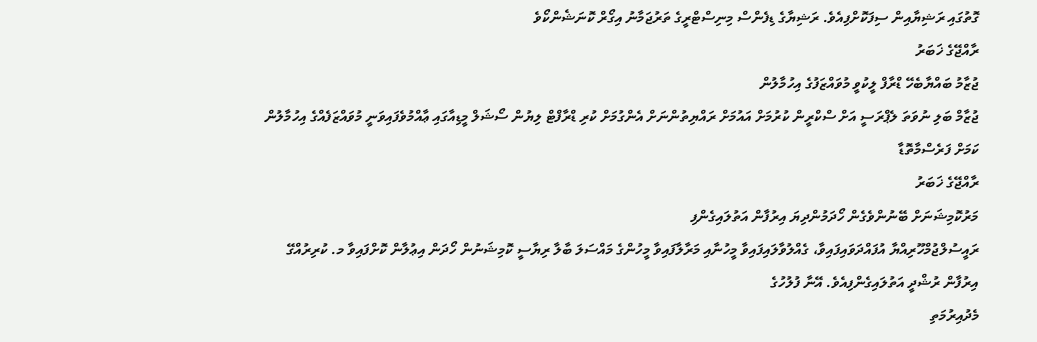ގޮތުގައި ރަޝިޔާއިން ސިފަކޮށްފިއެވެ. ރަޝިޔާގެ ޑިފެންސް މިނިސްޓްރީގެ ތަރުޖަމާނު އިގޯރް ކޮނަޝެންކޯވެ
ރާއްޖޭގެ ޚަބަރު
ޖުޒާމު ބައްޔާބެހޭ ޑްރާފް ލީކުވީ މުވައްޒަފުގެ އިހުމާލުން
ޖުޒާމް ބަލި ނުވަތަ ލެޕްރަސީ އަށް ސްކްރީން ކުރުމަށް އައުމަށް ރައްޔިތުންނަށް އެންގުމަށް ކުރި ޑްރާފްޓް ލިޔުން ސޯޝަލް މީޑިއާގައި ޢާއްމުވެފައިވަނީ މުވައްޒަފެއްގެ އިހުމާލުން ކަމަށް ފަރެސްމާތޮޑާ
ރާއްޖޭގެ ޚަބަރު
މަރުކޮމިޝަނަށް ބޭނުންވެގެން ހޯދަމުންދިޔަ އިރުފާން އަތުލައިގެންފި
ރައީސުލްޖުމްހޫރިއްޔާ އުފައްދަވައިފައިވާ، ގެއްލުވާލައިފައިވާ މީހުނާއި މަރާލާފައިވާ މީހުންގެ މައްސަލަ ބާލާ ރިޔާސީ ކޮމިޝަނުން ހޯދަން އިޢުލާން ކޮށްފައިވާ މ. ކުރިރުއްގޭ އިރުފާން ރުޝްދީ އަތުލައިގެންފިއެވެ. އޭނާ ފުލުހުގެ
މެދުއިރުމަތި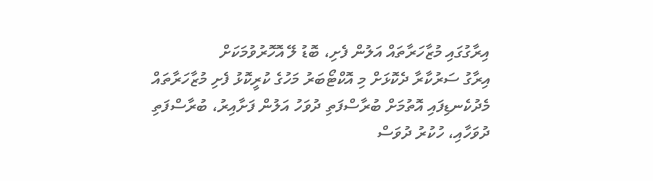އިރާގުގައި މުޒާހަރާތައް އަލުން ފެށި، ބޮޑު ލޭ އޮހޮރުވުމަކަށް
އިރާގު ސަރުކާރާ ދެކޮޅަށް މި އޮކްޓޯބަރު މަހުގެ ކުރީކޮޅު ފެށި މުޒާހަރާތައް މެދުކެނޑިފައި އޮތުމަށް ބުރާސްފަތި ދުވަހު އަލުން ފަށާއިރު، ބުރާސްފަތި ދުވަހާއި، ހުކުރު ދުވަސް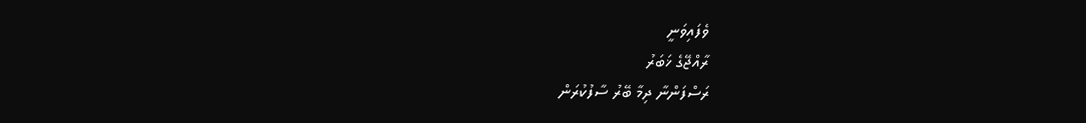ވެފައިވަނީ
ރާއްޖޭގެ ޚަބަރު
ރަސްފަންނާ ދިމާ ބޭރު ސާފުކުރަން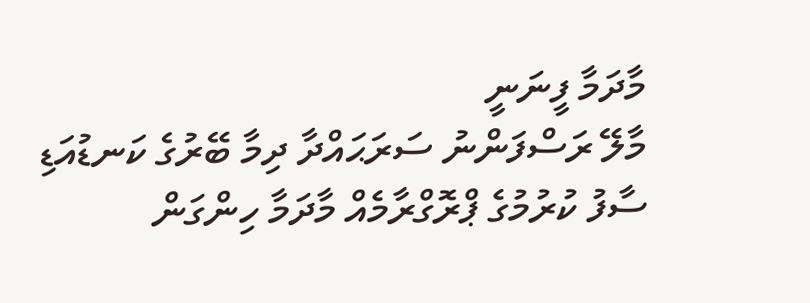މާދަމާ ފީނަނީ
މާލޭ ރަސްފަންނު ސަރަޙައްދާ ދިމާ ބޭރުގެ ކަނޑުއަޑި ސާފު ކުރުމުގެ ޕްރޮގްރާމެއް މާދަމާ ހިންގަން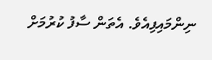ނިންމައިފިއެވެ. އެތަން ސާފު ކުރުމަށް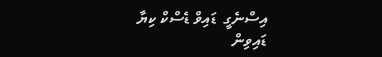އިސްނެގީ  ޑައިވް ޑެސްކް ކިޔާ ޑައިވިން